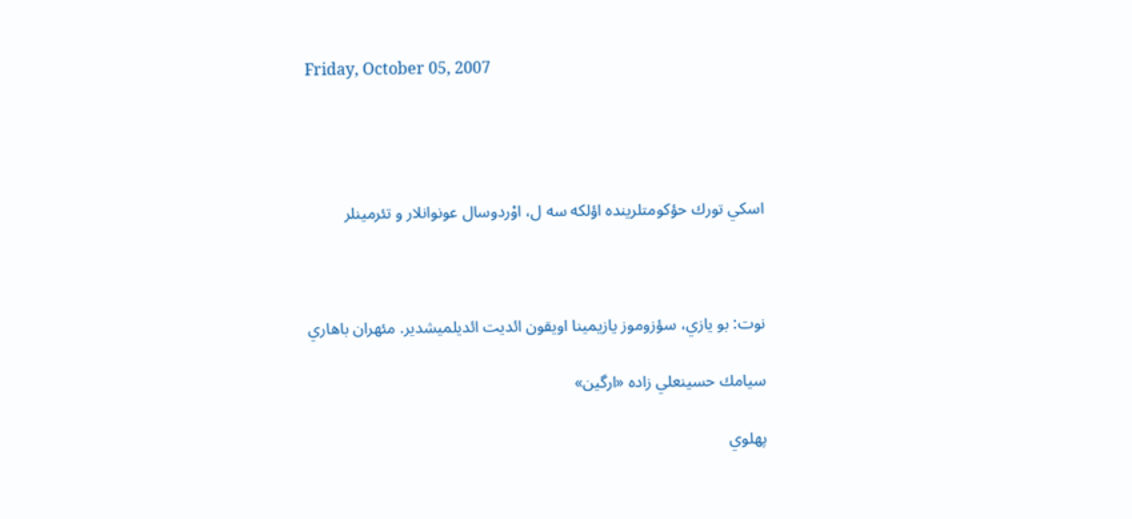Friday, October 05, 2007




اسكي تورك حؤكومتلرينده اؤلكه ‌سه ل، اوْردوسال عونوانلار و تئرمينلر



نوت: بو يازي، سؤزوموز يازيمينا اويقون ائديت ائديلميشدير. مئهران باهاري

سيامك حسينعلي زاده «ارگين»

پهلوي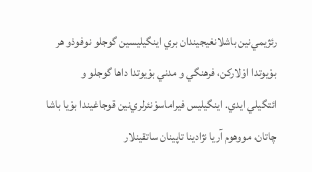رئژيمي‌نين باشلانغيجيندان بري اينگيليسين گوجلو نوفوذو هر بوْيوتدا اوْلاركن، فرهنگي و مدني بوْيوتدا داها گوجلو و ائتگيلي ‌ايدي. اينگيليس فيراماسوْنئرلري‌نين قوجاغيندا بوْيا باشا چاتان، مووهوم آريا نژادينا تاپينان ساتقينلار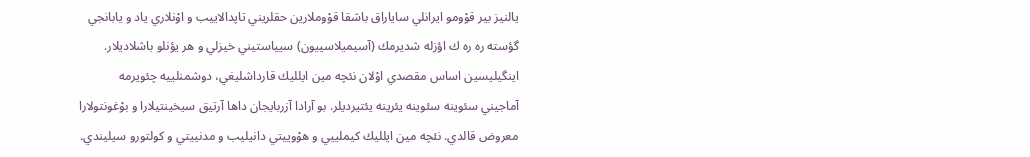يالنيز بير قوْومو ايرانلي ساياراق باشقا قوْوملارين حقلريني تاپدالاييب و اوْنلاري ياد و‌ يابانجي گؤسته ره ره ك اؤزله شديرمك (آسيميلاسييون) سيياستيني خيزلي و هر يؤنلو باشلاديلار. اينگيليسين اساس مقصدي اوْلان نئچه مين ايلليك قارداشليغي، دوشمنلييه چئويرمه آماجيني سئوينه سئوينه يئرينه يئتيرديلر. بو آرادا آزربايجان داها آرتيق سيخينتيلارا و بوْغونتولارا معروض قالدي. نئچه مين ايلليك ‌كيملييي و هوْوييتي دانيليب و مدنييتي و كولتورو سيليندي.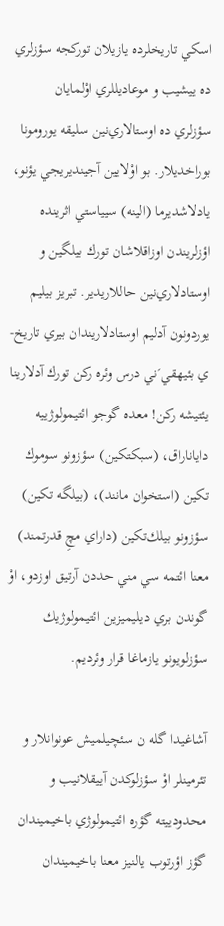اسكي تاريخلرده يازيلان توركجه سؤزلري ده ييشيب و موعاديللري اوْلمايان سؤزلري ‌ده اوستالاري‌نين سليقه يورومونا بوراخديلار. بو اوْلايين آجينديريجي يؤنو، يادلاشديرما (الينه) سيياستي اثرينده اؤزلريندن اوزاقلاشان تورك‌ بيلگين و اوستادلاري‌نين حاللاريدير. تبريز بيليم يوردونون آدليم اوستادلاريندان بيري تاريخ-ي بئيهقي´ني درس وئره ركن تورك آدلارينا يئتيشه ركن! معده گوجو ائتيمولوژييه داياناراق، (سبكتكين) سؤزونو سوموك تكين (استخوان مانند)، (بيلگه تكين) سؤزونو بيلك‌تكين (داراي مچِ قدرتمند) معنا ائتمه‌ سي مني حددن آرتيق اوزدو، اوْ گوندن بري ديليميزين ائتيمولوژيك سؤزلويونو يازماغا قرار وئرديم.

آشاغيدا گله ن سئچيلميش عونوانلار و تئرمينلر اوْ سؤزلوكدن آييقلانيب و محدودييته گؤره ائتيمولوژي باخيميندان گؤز اؤرتوب يالنيز معنا باخيميندان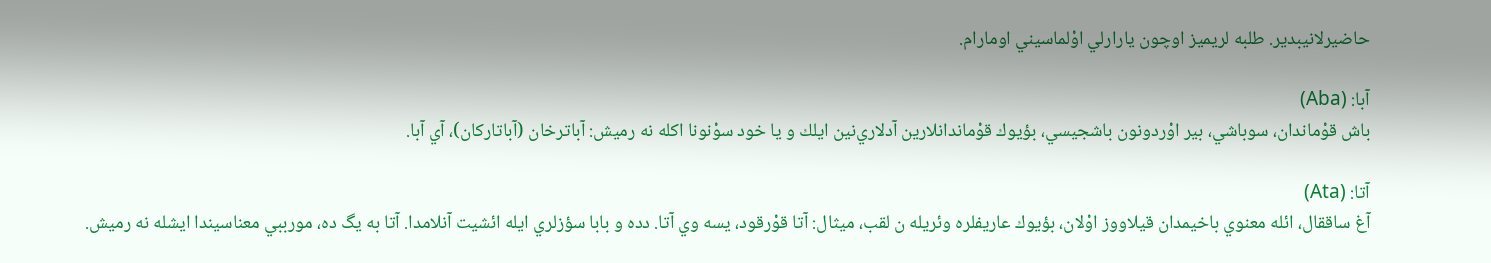حاضيرلانيبدير. طلبه ‌لريميز اوچون يارارلي اوْلماسيني اومارام.

آبا: (Aba)
باش قوْماندان، سوباشي، بير اوْردونون باشجيسي، بؤيوك قوْماندانلارين آدلاري‌نين ايلك و يا خود سوْنونا اكله‌ نه رميش: آباترخان (آباتاركان)، آي آبا.

آتا: (Ata)
آغ ساققال، ائله معنوي باخيمدان قيلاووز اوْلان، بؤيوك عاريفلره وئريله ن لقب، ميثال: آتا قوْرقود، يسه وي آتا. دده و بابا سؤزلري ايله ائشيت آنلامدا. آتا به يگ ده، مورببي معناسيندا ايشله ‌نه رميش.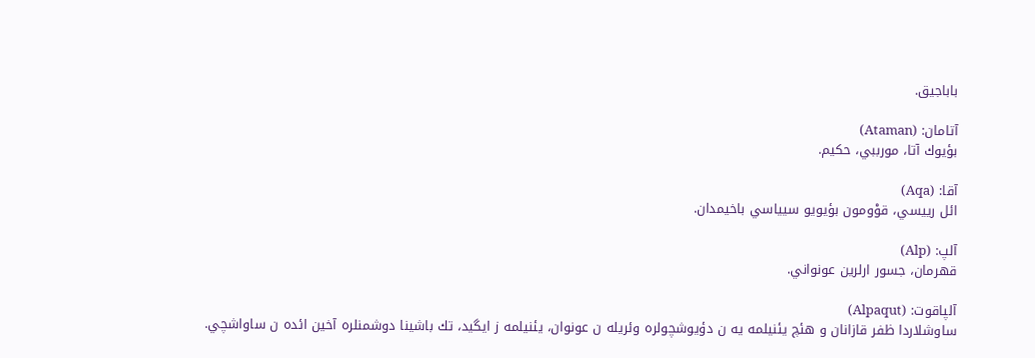باباجيق.

آتامان: (Ataman)
بؤيوك آتا، مورببي، حكيم.

آقا: (Aqa)
ائل رييسي، قوْومون بؤيويو سيياسي باخيمدان.

آلپ: (Alp)
قهرمان، جسور ارلرين عونواني.

آلپاقوت: (Alpaqut)
ساوشلاردا ظفر قازانان و هئچ يئنيلمه ‌يه ن دؤيوشچولره وئريله ن عونوان، يئنيلمه ز ايگيد، تك باشينا دوشمنلره آخين ائده ن ساواشچي.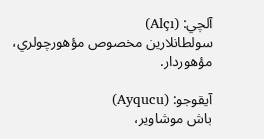آلچي: (Alçı)
سولطانلارين مخصوص مؤهورچولري، مؤهوردار.

آيقوجو: (Ayqucu)
باش موشاوير،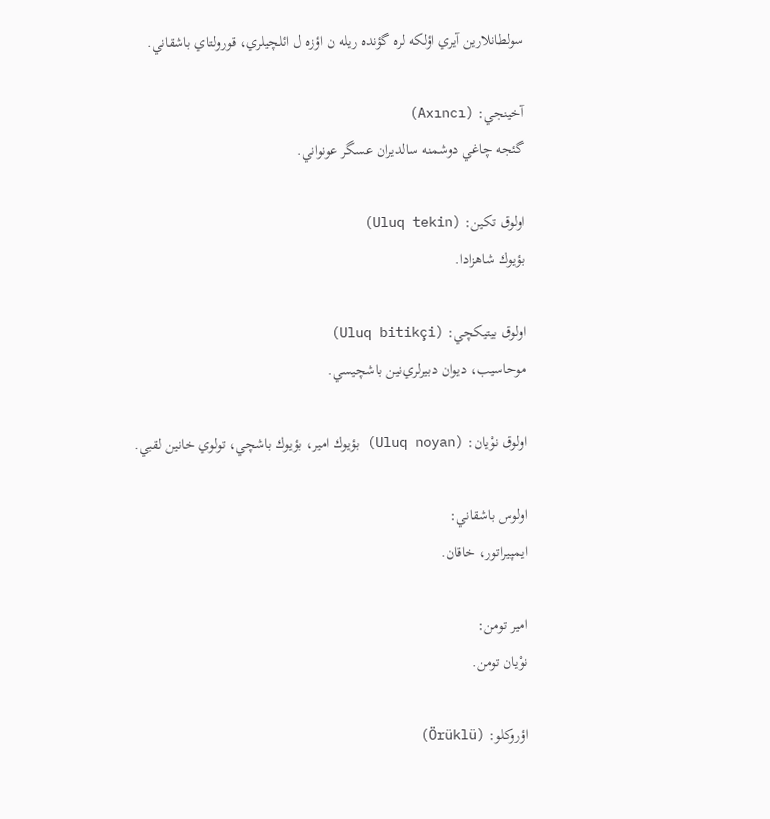سولطانلارين آيري اؤلكه ‌لره گؤنده ريله ن اؤزه ‌ل ائلچيلري، قورولتاي باشقاني.

آخينجي: (Axıncı)
گئجه چاغي دوشمنه سالديران عسگر عونواني.

اولوق تكين: (Uluq tekin)
بؤيوك شاهزادا.

اولوق بيتيكچي: (Uluq bitikçi)
موحاسيب، ديوان دبيرلري‌نين باشچيسي.

اولوق نوْيان: (Uluq noyan) بؤيوك امير، بؤيوك باشچي، تولوي خانين لقبي.

اولوس باشقاني:
ايمپيراتور، خاقان.

امير تومن:
نوْيان تومن.

اؤروكلو: (Örüklü)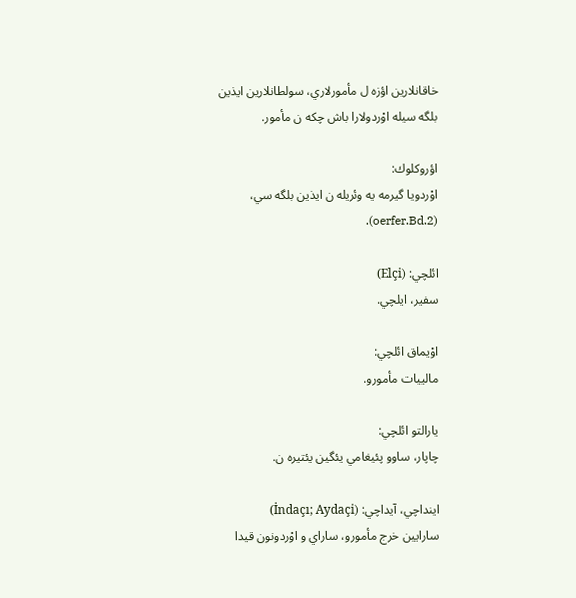خاقانلارين اؤزه‌ ل مأمورلاري، سولطانلارين ايذين بلگه ‌سيله اوْردولارا باش‌ چكه ن مأمور.

اؤروكلوك:
اوْردويا گيرمه يه وئريله ن ايذين بلگه سي، (oerfer.Bd.2).

ائلچي: (Elçi)
سفير، ايلچي.

اوْيماق ائلچي:
مالييات مأمورو.

يارالتو ائلچي:
چاپار، ساوو پئيغامي يئگين يئتيره ن.

اينداچي، آيداچي: (İndaçı; Aydaçi)
سارايين خرج مأمورو، ساراي و اوْردونون قيدا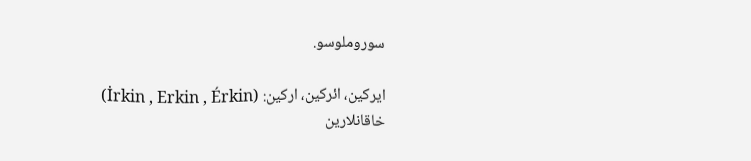سوروملوسو.

ايركين، ائركين، اركين: (İrkin , Erkin , Érkin)
خاقانلارين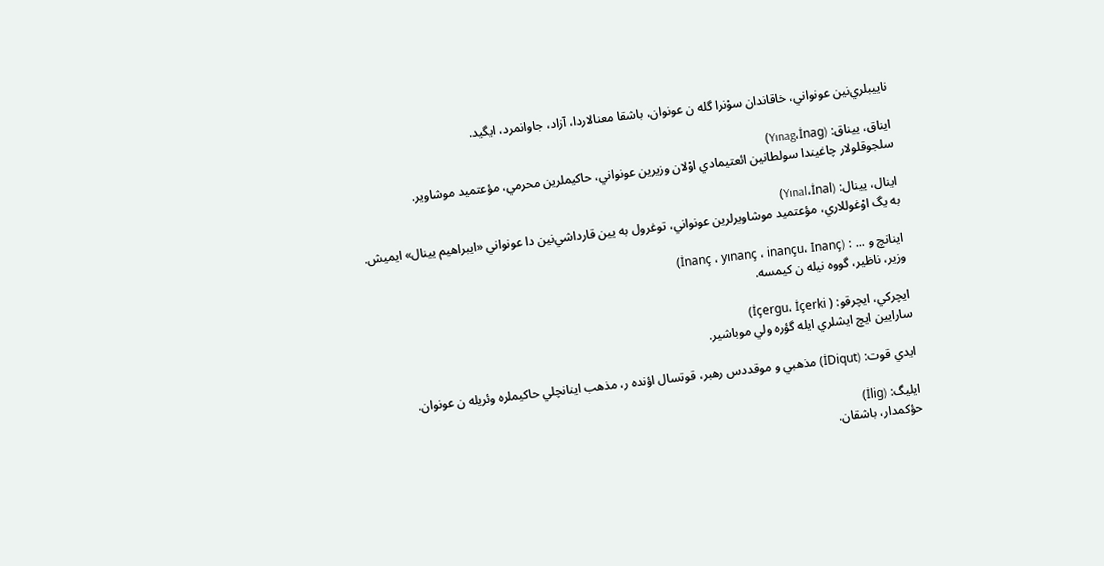ناييبلري‌نين عونواني، خاقاندان سوْنرا گله ن عونوان، باشقا معنالاردا، آزاد، جاوانمرد، ايگيد.

ايناق، ييناق: (Yınag،İnag)
سلجوقلولار چاغيندا سولطانين ائعتيمادي اوْلان وزيرين عونواني، حاكيملرين محرمي، مؤعتميد موشاوير.

اينال، يينال: (Yınal،İnal)
به يگ اوْغوللاري، مؤعتميد موشاويرلرين عونواني، توغرول به يين قارداشي‌نين دا عونواني «ايبراهيم يينال» ايميش.

اينانچ و ... : (İnanç ، yınanç ، inançu، Inanç)
وزير، ناظير، گووه ‌نيله ن كيمسه.

ايچركي، ايچرقو: ( İçergu، İçerki)
سارايين‌ ايچ‌ ايشلري ‌ايله گؤره ولي موباشير.

ايدي قوت: (İDiqut) مذهبي و موقددس رهبر، قوتسال اؤنده ر، مذهب اينانچلي حاكيملره وئريله ن عونوان.

ايليگ: (İlig)
حؤكمدار، باشقان.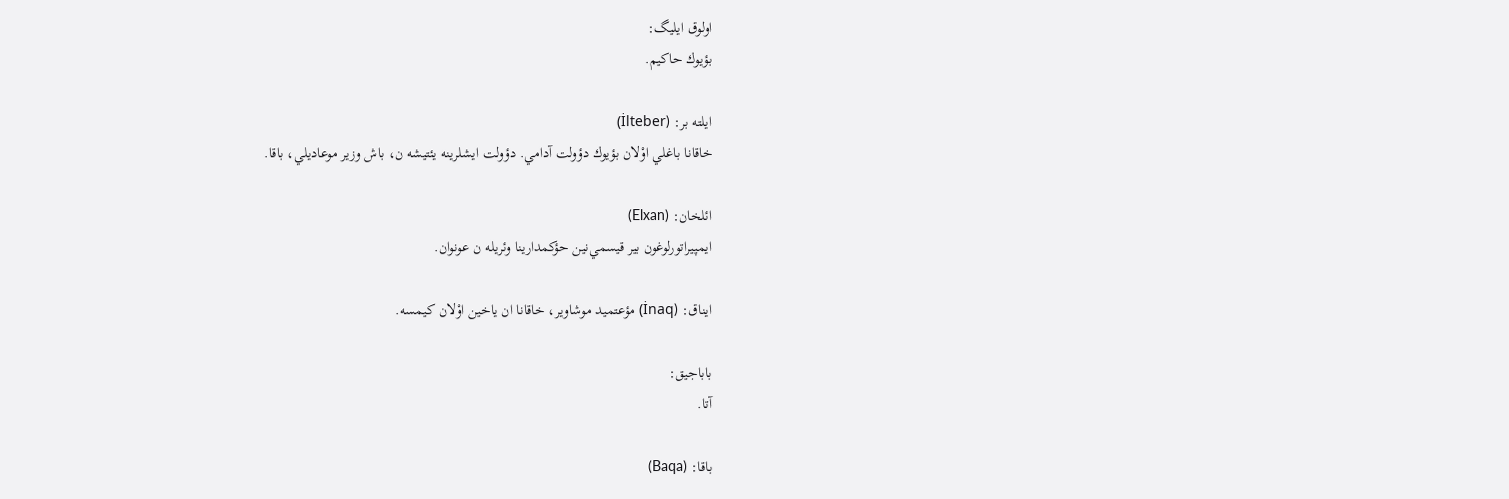اولوق ايليگ:
بؤيوك حاكيم.

ايلته ‌بر: (İlteber)
خاقانا باغلي اوْلان بؤيوك دؤولت آدامي. دؤولت ايشلرينه يئتيشه ن، باش وزير موعاديلي، باقا.

ائلخان: (Elxan)
ايمپيراتورلوغون بير قيسمي‌نين حؤكمدارينا وئريله ن عونوان.

ايناق: (İnaq) مؤعتميد موشاوير، خاقانا ان ياخين اوْلان كيمسه.

باباجيق:
آتا.

باقا: (Baqa)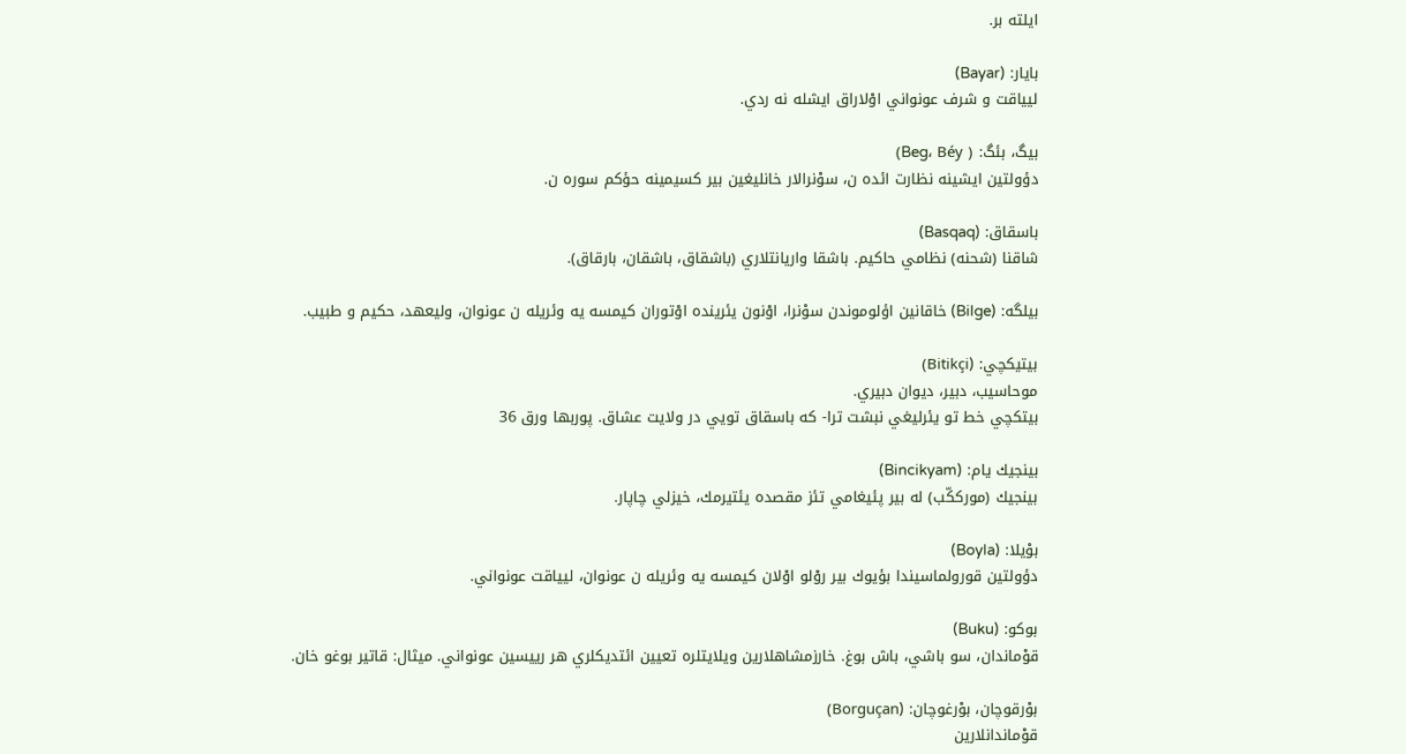ايلته‌ بر.

بايار: (Bayar)
ليياقت و شرف عونواني اوْلاراق ايشله ‌نه ردي.

بيگ، بئگ: ( Beg، Béy)
دؤولتين ايشينه نظارت ائده ن، سوْنرالار خانليغين بير كسيمينه حؤكم سوره ن.

باسقاق: (Basqaq)
شاقنا (شحنه) نظامي حاكيم. باشقا واريانتلاري (باشقاق، باشقان، بارقاق).

بيلگه: (Bilge) خاقانين اؤلوموندن سوْنرا، اوْنون يئرينده اوْتوران كيمسه‌ يه وئريله ن عونوان، وليعهد، حكيم و طبيب.

بيتيكچي: (Bitikçi)
موحاسيب، دبير، ديوان دبيري.
بيتكچي خط ‌تو يئرليغي نبشت ترا- كه باسقاق تويي در ولايت عشاق. پوربها ورق 36

بينجيك يام: (Bincikyam)
بينجيك (مورككّب) له بير پئيغامي تئز مقصده يئتيرمك، خيزلي چاپار.

بوْيلا: (Boyla)
دؤولتين قورولماسيندا بؤيوك بير روْلو اوْلان كيمسه‌ يه وئريله ن عونوان، ليياقت عونواني.

بوكو: (Buku)
قوْماندان، سو باشي، باش بوغ. خارزمشاهلارين ويلايتلره تعيين ائتديكلري هر رييسين عونواني. ميثال: قاتير بوغو خان.

بوْرقوچان، بوْرغوچان: (Borguçan)
قوْماندانلارين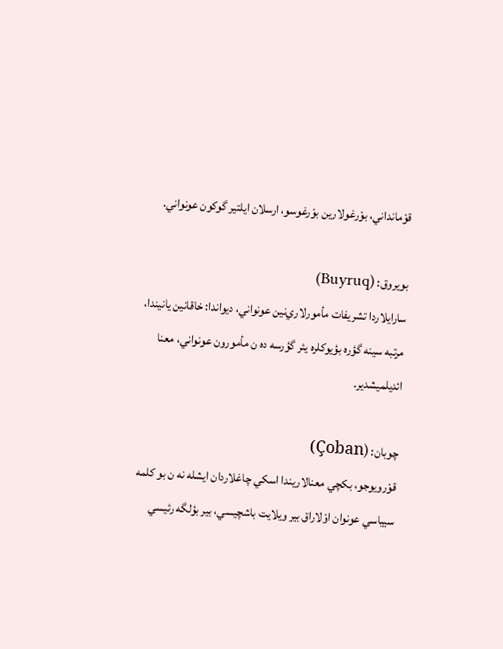قوْمانداني، بوْرغولارين بوْرغوسو، ارسلان ايلتير گوكون عونواني.

بويروق: (Buyruq)
سارايلاردا تشريفات مأمورلاري‌نين عونواني، ديواندا: خاقانين يانيندا، مرتبه‌ سينه گؤره بؤيوكلره يئر گؤرسه ده ن مأمورون عونواني، معنا ائديلميشدير.

چوبان: (Çoban)
قوْرويوجو، بكچي معنالاريندا اسكي چاغلاردان ايشله ‌نه ن بو كلمه سيياسي عونوان اوْلاراق بير ويلايت باشچيسي، بير بؤلگه رئيسي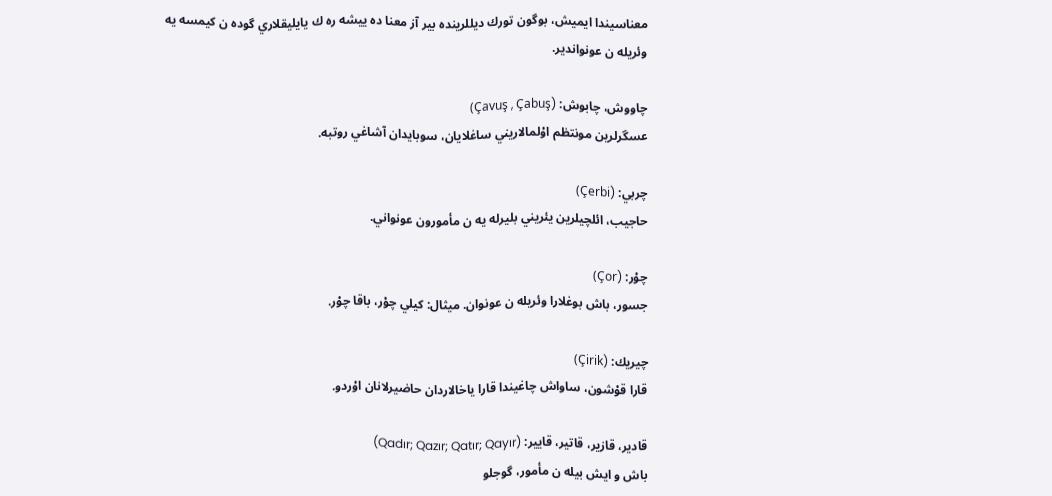معناسيندا ايميش، بوگون تورك ديللرينده بير آز معنا ده ييشه ره ك يايليقلاري گوده ن كيمسه ‌يه وئريله ن عونواندير.

چاووش، چابوش: (Çavuş , Çabuş)
عسگرلرين مونتظم اوْلمالاريني ساغلايان، سوبايدان آشاغي روتبه.

چربي: (Çerbi)
حاجيب، ائلچيلرين يئريني بليرله ‌يه ن مأمورون عونواني.

چوْر: (Çor)
جسور، باش بوغلارا وئريله ن ‌عونوان. ميثال: كيلي چوْر، باقا چوْر.

چيريك: (Çirik)
قارا قوْشون، ساواش چاغيندا قارا ياخالاردان حاضيرلانان اوْردو.

قادير، قازير، قاتير، قايير: (Qadır; Qazır; Qatır; Qayır)
باش و ايش بيله ن مأمور، گوجلو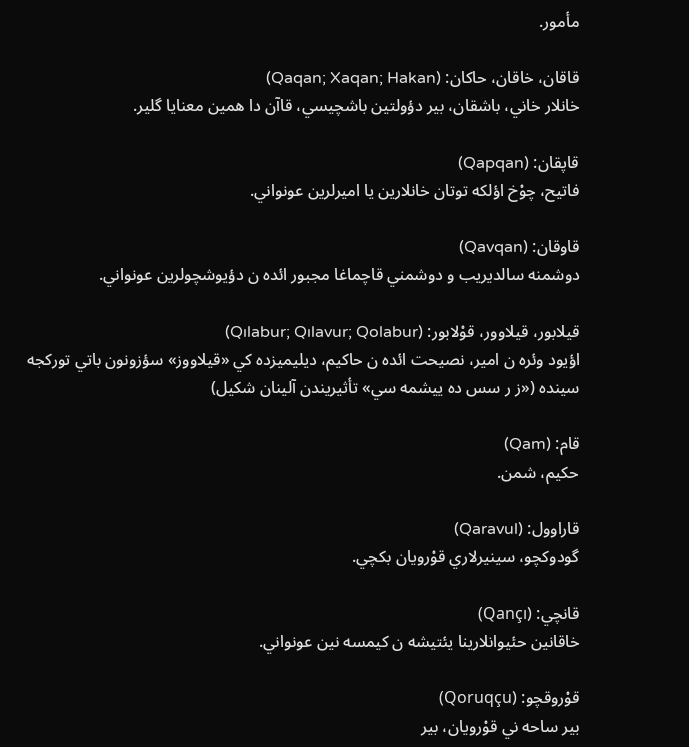مأمور.

قاقان، خاقان، حاكان: (Qaqan; Xaqan; Hakan)
خانلار خاني، باشقان، بير دؤولتين باشچيسي، قاآن‌ دا همين معنايا گلير.

قاپقان: (Qapqan)
فاتيح، چوْخ اؤلكه توتان خانلارين يا اميرلرين عونواني.

قاوقان: (Qavqan)
دوشمنه سالديريب و دوشمني قاچماغا مجبور ائده ن دؤيوشچولرين عونواني.

قيلابور، قيلاوور، قوْلابور: (Qılabur; Qılavur; Qolabur)
اؤيود وئره ن امير، نصيحت ائده ن حاكيم، ديليميزده ‌كي «قيلاووز» سؤزونون باتي توركجه‌ سينده («ز ر سس ده ييشمه سي» تأثيريندن آلينان شكيل)

قام: (Qam)
حكيم، شمن.

قاراوول: (Qaravul)
گودوكچو، سينيرلاري قوْرويان بكچي.

قانچي: (Qançı)
خاقانين حئيوانلارينا يئتيشه ن كيمسه‌ نين عونواني.

قوْروقچو: (Qoruqçu)
بير ساحه‌ ني قوْرويان، بير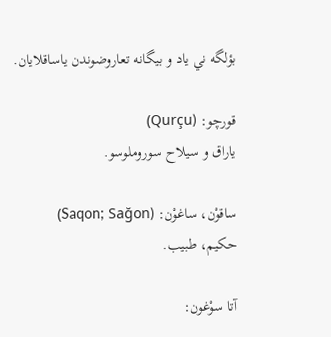بؤلگه‌ ني ياد و بيگانه تعاروضوندن ياساقلايان.

قورچو: (Qurçu)
ياراق و سيلاح سوروملوسو.

ساقوْن، ساغوْن: (Saqon; Sağon)
حكيم، طبيب.

آتا سوْغون: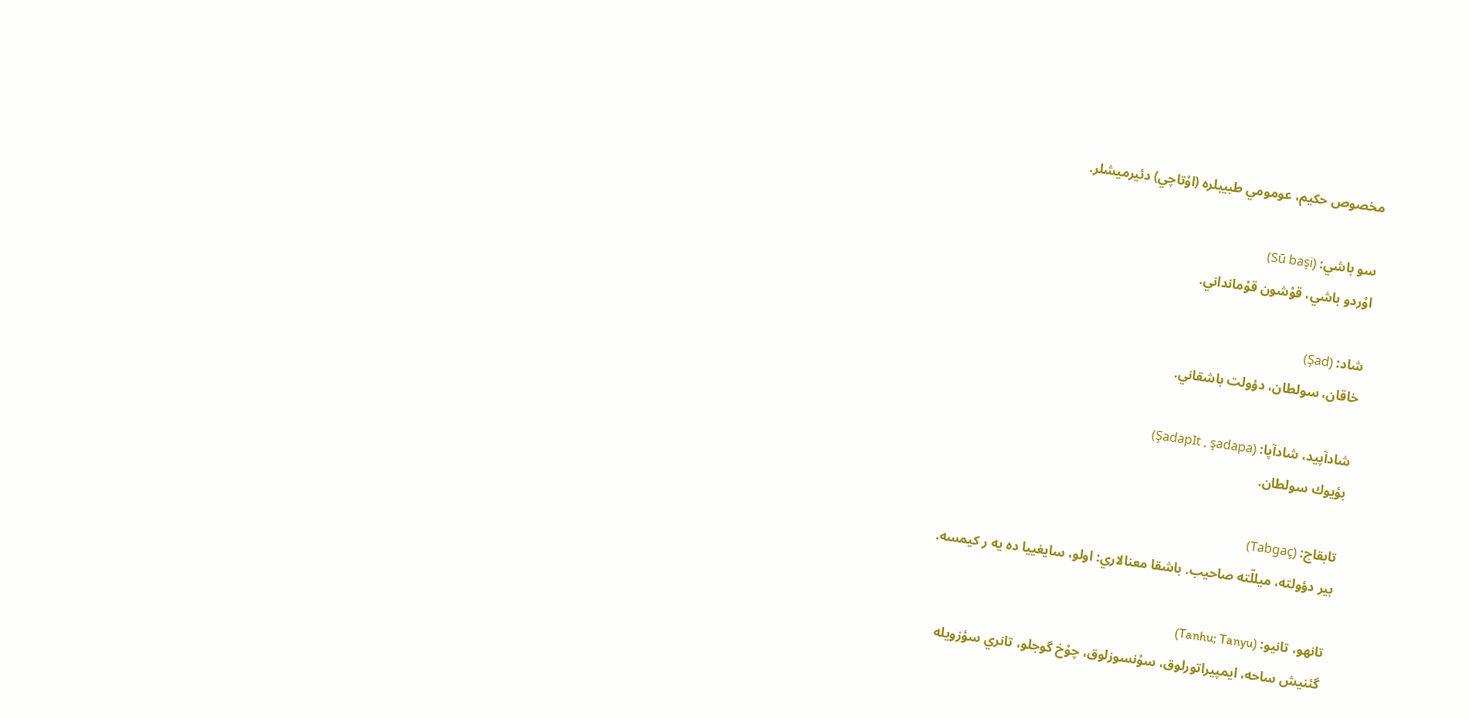مخصوص حكيم، عومومي طبيبلره (اوْتاچي) دئيرميشلر.

سو باشي: (Sū başi)
اوْردو باشي، قوْشون قوْمانداني.

شاد: (Şad)
خاقان، سولطان، دؤولت باشقاني.

شادآپيد، شادآپا: (ŞadapIt , şadapa)
بؤيوك سولطان.

تابقاچ: (Tabgaç)
بير دؤولته، ميللّته صاحيب. باشقا معنالاري: اولو، سايغييا ده يه ر كيمسه.

تانهو، تانيو: (Tanhu; Tanyu)
گئنيش ساحه، ايمپيراتورلوق، سوْنسوزلوق، چوْخ گوجلو، تانري سؤزويله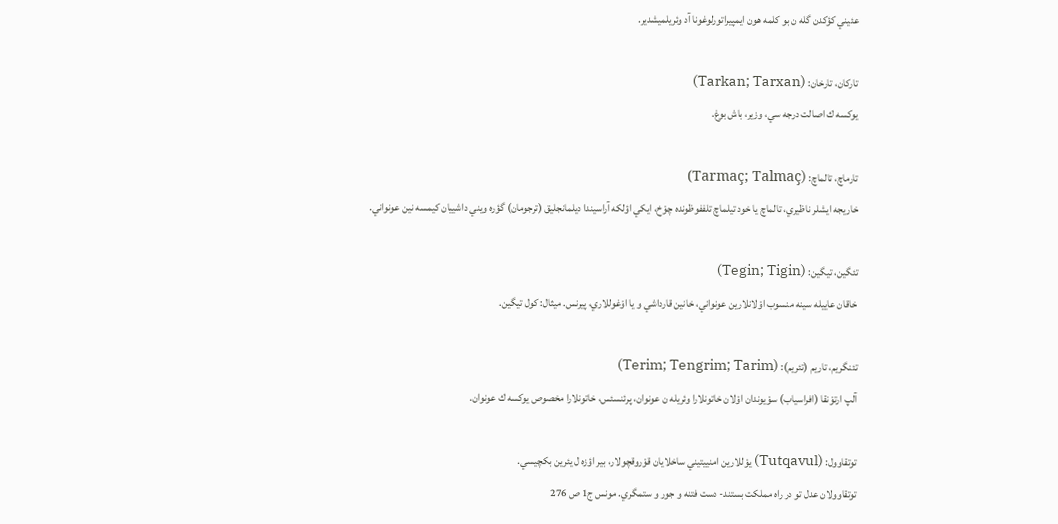عئيني كؤكدن گله ن بو كلمه هون ايمپيراتورلوغونا آد وئريلميشدير.

تاركان، تارخان: (Tarkan; Tarxan)
يوكسه ك اصالت درجه‌ سي، وزير، باش بوغ.

تارماچ، تالماچ: (Tarmaç; Talmaç)
خاريجه ايشلر ناظيري، تالماچ يا خود تيلماچ تلففوظونده چوْخ، ايكي اؤلكه آراسيندا ديلمانجليق (ترجومان) گؤره ‌ويني‌ داشييان كيمسه ‌نين عونواني.

تئگين، تيگين: (Tegin; Tigin)
خاقان عاييله‌ سينه منسوب اوْلانلارين عونواني، خانين قارداشي و يا اوْغوللاري، پيرنس. ميثال: كول تيگين.

تئنگريم، تاريم (تئريم): (Terim; Tengrim; Tarim)
آلپ ارتوْنقا (افراسياب) سوْيوندان اوْلان خاتونلارا وئريله ن عونوان، پرئنسئس، خاتونلارا مخصوص يوكسه ك عونوان.

توتقاوول: (Tutqavul) يوْللارين امنييتيني ساخلايان قوْروقچولار، بير اؤزه ل يئرين بكچيسي.
توتقاوولان عدل تو در راه مملكت بستند- دست فتنه و جور و ستمگري. مونس ج1 ص 276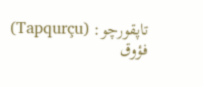تاپقورچو: (Tapqurçu)
فؤوق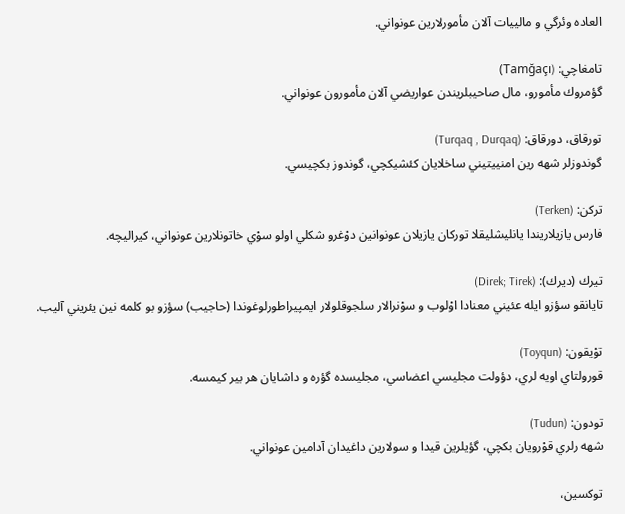العاده وئرگي و مالييات آلان مأمورلارين عونواني.

تامغاچي: (Tamğaçı)
گؤمروك مأمورو، مال صاحيبلريندن عواريضي آلان مأمورون عونواني.

تورقاق، دورقاق: (Turqaq , Durqaq)
گوندوزلر شهه رين امنييتيني ساخلايان كئشيكچي، گوندوز بكچيسي.

تركن: (Terken)
فارس يازيلاريندا يانليشليقلا توركان يازيلان عونوانين دوْغرو شكلي اولو سوْي خاتونلارين عونواني، كيراليچه.

تيرك (ديرك): (Direk; Tirek)
تايانقو سؤزو ايله عئيني معنادا اوْلوب و سوْنرالار سلجوقلولار ايمپيراطورلوغوندا (حاجيب) سؤزو بو كلمه ‌نين يئريني آليب.

توْيقون: (Toyqun)
قورولتاي اويه ‌لري، دؤولت مجليسي اعضاسي، مجليسده گؤره و داشايان هر بير كيمسه.

تودون: (Tudun)
شهه رلري قوْرويان بكچي، گؤيلرين قيدا و سولارين داغيدان آدامين عونواني.

توكسين،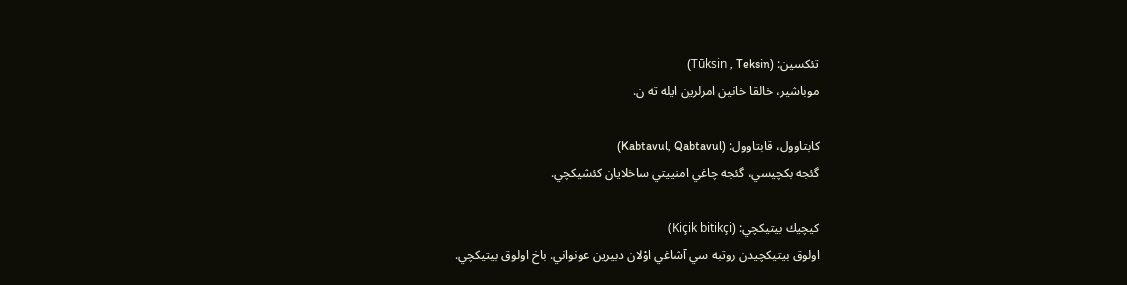تئكسين: (Tūksin , Teksin)
موباشير، خالقا خانين ‌امرلرين ايله ‌ته ن.

كابتاوول، قابتاوول: (Kabtavul, Qabtavul)
گئجه بكچيسي، گئجه چاغي امنييتي ساخلايان كئشيكچي.

كيچيك بيتيكچي: (Kiçik bitikçi)
اولوق بيتيكچيدن روتبه‌ سي آشاغي اوْلان دبيرين عونواني. باخ اولوق بيتيكچي.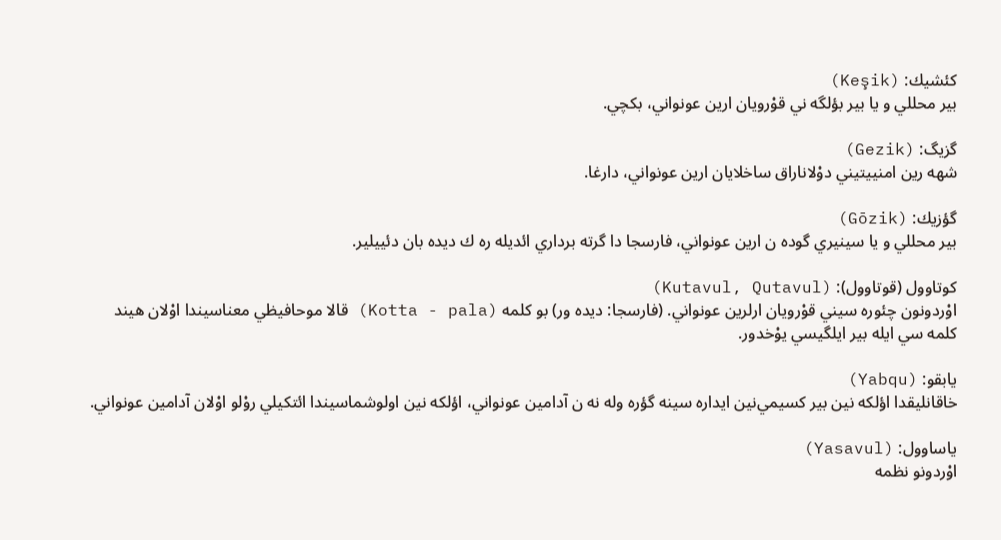كئشيك: (Keşik)
بير محللي و يا بير بؤلگه ‌ني قوْرويان ارين عونواني، بكچي.

گزيگ: (Gezik)
شهه رين ‌امنييتيني دوْلاناراق ساخلايان ارين عونواني، دارغا.

گؤزيك: (Gōzik)
بير محللي و يا سينيري گوده ن ارين عونواني، فارسجا دا گرته برداري ائديله ‌ره ك ديده‌ بان دئييلير.

كوتاوول (قوتاوول): (Kutavul, Qutavul)
اوْردونون چئوره‌ سيني قوْرويان ارلرين عونواني. (فارسجا: ديده ‌ور) بو كلمه (Kotta - pala) قالا موحافيظي ‌معناسيندا اوْلان هيند كلمه ‌سي ‌ايله ‌بير ايلگيسي يوْخدور.

يابقو: (Yabqu)
خاقانليقدا اؤلكه‌ نين بير كسيمي‌نين ايداره ‌سينه گؤره‌ وله ‌نه ن آدامين عونواني، اؤلكه‌ نين اولوشماسيندا ائتكيلي روْلو اوْلان آدامين عونواني.

ياساوول: (Yasavul)
اوْردونو نظمه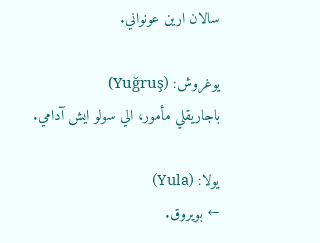سالان ارين عونواني.

يوغروش: (Yuğruş)
باجاريقلي مأمور، الي سولو ايش آدامي.

يولا: (Yula)
← بويروق.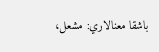باشقا معنالاري: مشعل،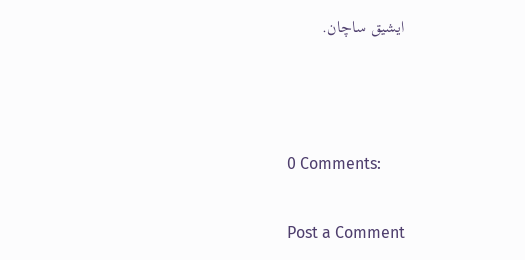ايشيق ساچان.



0 Comments:

Post a Comment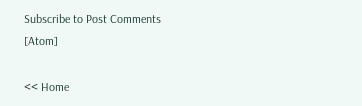Subscribe to Post Comments [Atom]

<< Home